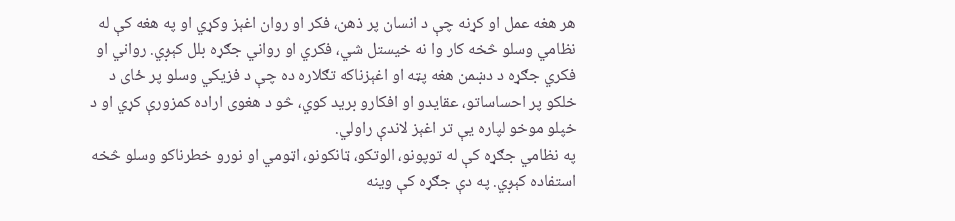هر هغه عمل او کړنه چې د انسان پر ذهن، فکر او روان اغېز وکړي او په هغه کې له نظامي وسلو څخه کار وا نه خیستل شي، فکري او رواني جګړه بلل کېږي. رواني او فکري جګړه د دښمن هغه پټه او اغېزناکه تګلاره ده چې د فزیکي وسلو پر ځای د خلکو پر احساساتو، عقایدو او افکارو برید کوي، څو د هغوی اراده کمزورې کړي او د خپلو موخو لپاره یې تر اغېز لاندې راولي.
په نظامي جګړه کې له توپونو، الوتکو، ټانکونو، اټومي او نورو خطرناکو وسلو څخه استفاده کېږي. په دې جګړه کې وینه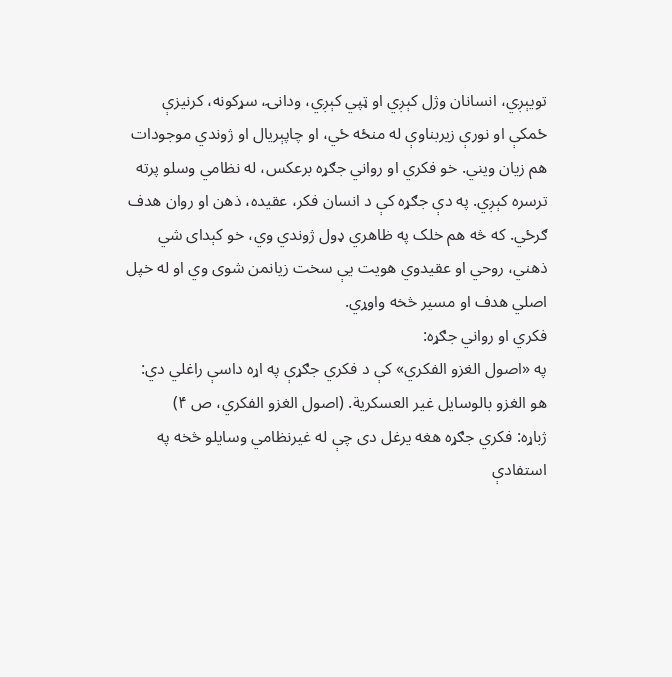تویېږي، انسانان وژل کېږي او ټپي کېږي، ودانۍ، سړکونه، کرنیزې ځمکې او نورې زیربناوې له منځه ځي، او چاپېریال او ژوندي موجودات هم زیان ویني. خو فکري او رواني جګړه برعکس، له نظامي وسلو پرته ترسره کېږي. په دې جګړه کې د انسان فکر، عقیده، ذهن او روان هدف ګرځي. که څه هم خلک په ظاهري ډول ژوندي وي، خو کېدای شي ذهني، روحي او عقیدوي هویت یې سخت زیانمن شوی وي او له خپل اصلي هدف او مسیر څخه واوړي.
فکري او رواني جګړه:
په «اصول الغزو الفکري» کې د فکري جګړې په اړه داسې راغلي دي:
هو الغزو بالوسایل غیر العسکریة. (اصول الغزو الفکري، ص ۴)
ژباړه: فکري جګړه هغه یرغل دی چې له غیرنظامي وسایلو څخه په استفادې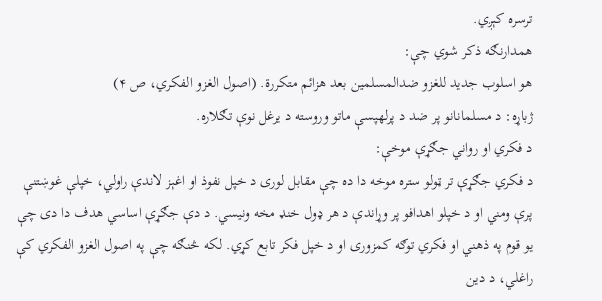ترسره کېږي.
همدارنګه ذکر شوي چې:
هو اسلوب جدید للغزو ضدالمسلمین بعد هزائم متکررة. (اصول الغزو الفکري، ص ۴)
ژباړه: د مسلمانانو پر ضد د پرلهپسې ماتو وروسته د یرغل نوې تګلاره.
د فکري او رواني جګړې موخې:
د فکري جګړې تر ټولو ستره موخه دا ده چې مقابل لوری د خپل نفوذ او اغېز لاندې راولي، خپلې غوښتنې پرې ومني او د خپلو اهدافو پر وړاندې د هر ډول خنډ مخه ونیسي. د دې جګړې اساسي هدف دا دی چې یو قوم په ذهني او فکري توګه کمزوری او د خپل فکر تابع کړي. لکه څنګه چې په اصول الغزو الفکري کې راغلي، د دین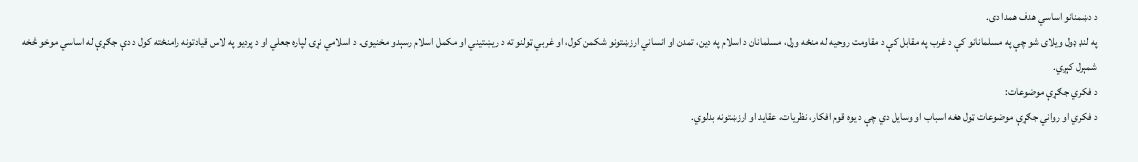د دښمنانو اساسي هدف همدا دی.
په لنډ ډول ویلای شو چې په مسلمانانو کې د غرب په مقابل کې د مقاومت روحیه له منځه وړل، مسلمانان د اسلام په دین، تمدن او انساني ارزښتونو شکمن کول، او غربي ټولنو ته د ریښتیني او مکمل اسلام رسېدو مخنیوی. د اسلامي نړۍ لپاره جعلي او د پردیو په لاس قیادتونه رامنځته کول د دې جګړې له اساسي موخو څخه شمېرل کېږي.
د فکري جګړې موضوعات:
د فکري او رواني جګړې موضوعات ټول هغه اسباب او وسایل دي چې د یوه قوم افکار، نظریات، عقاید او ارزښتونه بدلوي.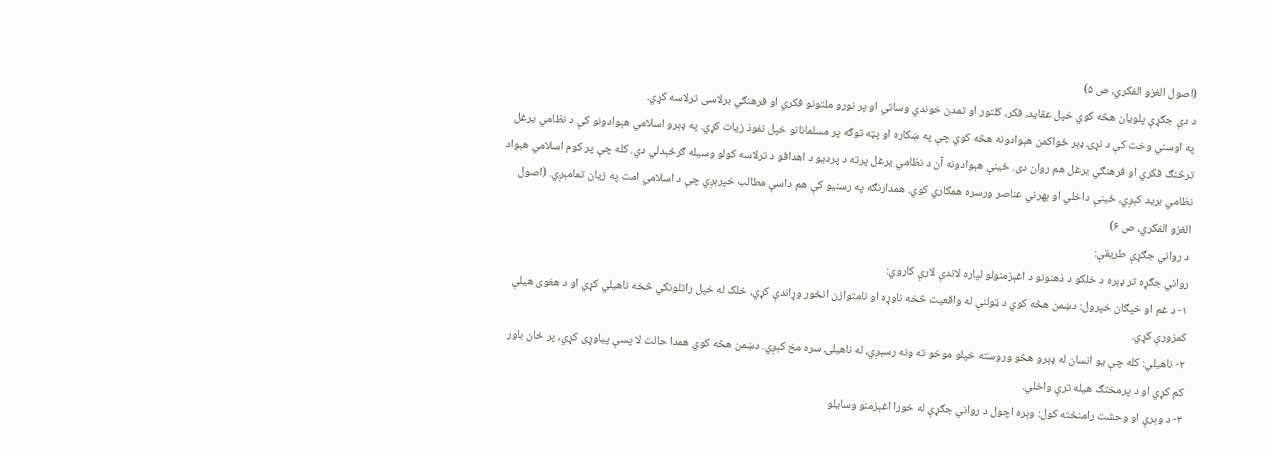(اصول الغزو الفکري، ص ۵)
د دې جګړې پلویان هڅه کوي خپل عقاید، فکر، کلتور او تمدن خوندي وساتي او پر نورو ملتونو فکري او فرهنګي برلاسی ترلاسه کړي.
په اوسني وخت کې د نړۍ ډېر ځواکمن هېوادونه هڅه کوي چې په ښکاره او پټه توګه پر مسلمانانو خپل نفوذ زیات کړي. په ډېرو اسلامي هېوادونو کې د نظامي یرغل ترڅنګ فکري او فرهنګي یرغل هم روان دی. ځینې هېوادونه آن د نظامي یرغل پرته د پردیو د اهدافو د ترلاسه کولو وسیله ګرځېدلي دي. کله چې پر کوم اسلامي هېواد نظامي برید کېږي، ځینې داخلي او بهرني عناصر ورسره همکاري کوي. همدارنګه په رسنیو کې هم داسې مطالب خپرېږي چې د اسلامي امت په زیان تمامېږي. (اصول الغزو الفکري، ص ۶)
د رواني جګړې طریقې:
رواني جګړه تر ډېره د خلکو د ذهنونو د اغېزمنولو لپاره لاندې لارې کاروي:
۱- د غم او خپګان خپرول: دښمن هڅه کوي د ټولنې له واقعیت څخه ناوړه او نامتوازن انځور وړاندې کړي، خلک له خپل راتلونکي څخه ناهیلي کړي او د هغوی هیلې کمزورې کړي.
۲- ناهیلي: کله چې یو انسان له ډېرو هڅو وروسته خپلو موخو ته ونه رسېږي، له ناهیلۍ سره مخ کېږي. دښمن هڅه کوي همدا حالت لا پسې پیاوړی کړي، پر ځان باور کم کړي او د پرمختګ هیله ترې واخلي.
۳- د وېرې او وحشت رامنځته کول: وېره اچول د رواني جګړې له خورا اغېزمنو وسایلو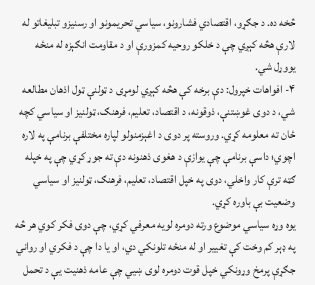څخه ده. د جګړو، اقتصادي فشارونو، سیاسي تحریمونو او رسنیزو تبلیغاتو له لارې هڅه کېږي چې د خلکو روحیه کمزورې او د مقاومت انګېزه له منځه یووړل شي.
۴- افواهات خپرول: دې برخه کې هڅه کېږي لومړی د ټولنې ټول اذهان مطالعه شي، د دوی غوښتنې، ذوقونه، د اقتصاد، تعلیم، فرهنګ، ټولنیز او سیاسي کچه ځان ته معلومه کړي. وروسته پر دوی د اغېزمنولو لپاره مختلفې برنامې په لاره اچوي؛ داسې برنامې چې یوازې د هغوی ذهنونه دې ته جوړ کړي چې په خپله ګټه ترې کار واخلي، دوی په خپل اقتصاد، تعلیم، فرهنګ، ټولنیز او سیاسي وضعیت بې باوره کړي.
یوه وړه سیاسي موضوع ورته دومره لویه معرفي کړي، چې دوی فکر کوي هر څه په ډېر کم وخت کې تغییر او له منځه تلونکي دي، او یا دا چې د فکري او رواني جګړې پرمخ وړونکي خپل قوت دومره لوی ښيي چې عامه ذهنیت یې د تحمل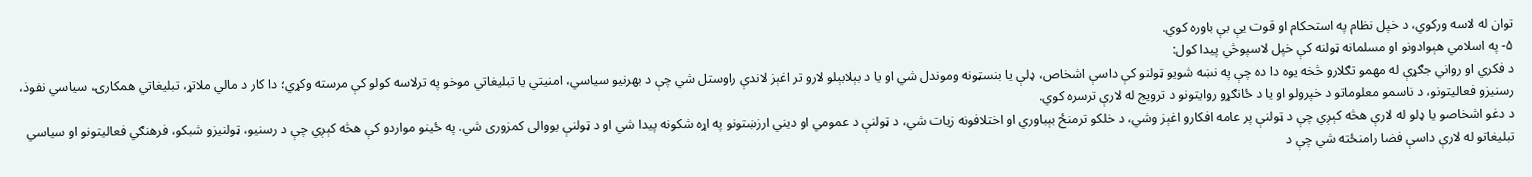توان له لاسه ورکوي، د خپل نظام په استحکام او قوت یې بې باوره کوي.
۵- په اسلامي هېوادونو او مسلمانه ټولنه کې خپل لاسپوڅي پیدا کول:
د فکري او رواني جګړې له مهمو تګلارو څخه یوه دا ده چې په نښه شویو ټولنو کې داسې اشخاص، ډلې یا بنسټونه وموندل شي او یا د بېلابېلو لارو تر اغېز لاندې راوستل شي چې د بهرنیو سیاسي، امنیتي یا تبلیغاتي موخو په ترلاسه کولو کې مرسته وکړي؛ دا کار د مالي ملاتړ، تبلیغاتي همکارۍ، سیاسي نفوذ، رسنیزو فعالیتونو، د ناسمو معلوماتو د خپرولو او یا د ځانګړو روایتونو د ترویج له لارې ترسره کوي.
د دغو اشخاصو یا ډلو له لارې هڅه کېږي چې د ټولنې پر عامه افکارو اغېز وشي، د خلکو ترمنځ بېباوري او اختلافونه زیات شي، د ټولنې د عمومي او دیني ارزښتونو په اړه شکونه پیدا شي او د ټولنې یووالی کمزوری شي. په ځینو مواردو کې هڅه کېږي چې د رسنیو، ټولنیزو شبکو، فرهنګي فعالیتونو او سیاسي تبلیغاتو له لارې داسې فضا رامنځته شي چې د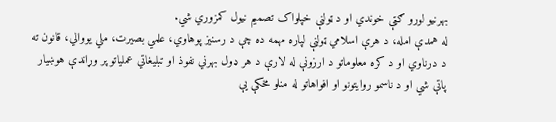بهرنیو لورو ګټې خوندي او د ټولنې خپلواک تصمیم نیول کمزوري شي.
له همدې امله، د هرې اسلامي ټولنې لپاره مهمه ده چې د رسنیز پوهاوي، علمي بصیرت، ملي یووالي، قانون ته د درناوي او د کره معلوماتو د ارزونې له لارې د هر ډول بهرني نفوذ او تبلیغاتي عملیاتو پر وړاندې هوښیار پاتې شي او د ناسمو روایتونو او افواهاتو له منلو مخکې یې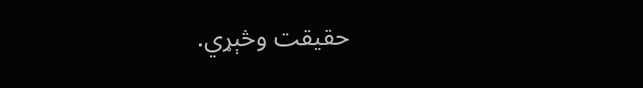حقیقت وڅېړي.